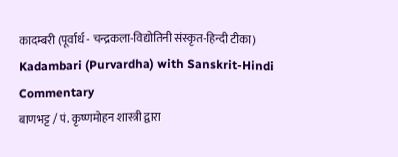कादम्बरी (पूर्वार्ध - चन्द्रकला-विद्योतिनी संस्कृत-हिन्दी टीका)
Kadambari (Purvardha) with Sanskrit-Hindi Commentary
बाणभट्ट / पं. कृष्णमोहन शास्त्री द्वारा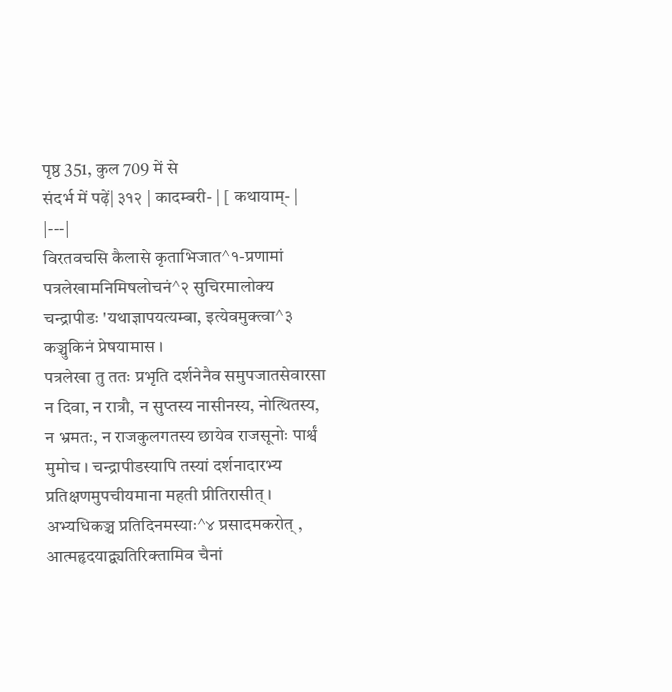पृष्ठ 351, कुल 709 में से
संदर्भ में पढ़ें| ३१२ | कादम्बरी- | [ कथायाम्- |
|---|
विरतवचसि कैलासे कृताभिजात^१-प्रणामां पत्रलेखामनिमिषलोचनं^२ सुचिरमालोक्य चन्द्रापीडः 'यथाज्ञापयत्यम्बा, इत्येवमुक्त्वा^३ कञ्चुकिनं प्रेषयामास ।
पत्रलेखा तु ततः प्रभृति दर्शनेनैव समुपजातसेवारसा न दिवा, न रात्रौ, न सुप्तस्य नासीनस्य, नोत्थितस्य, न भ्रमतः, न राजकुलगतस्य छायेव राजसूनोः पार्श्वं मुमोच । चन्द्रापीडस्यापि तस्यां दर्शनादारभ्य प्रतिक्षणमुपचीयमाना महती प्रीतिरासीत् । अभ्यधिकञ्च प्रतिदिनमस्याः^४ प्रसादमकरोत् , आत्महृदयाद्व्यतिरिक्तामिव चैनां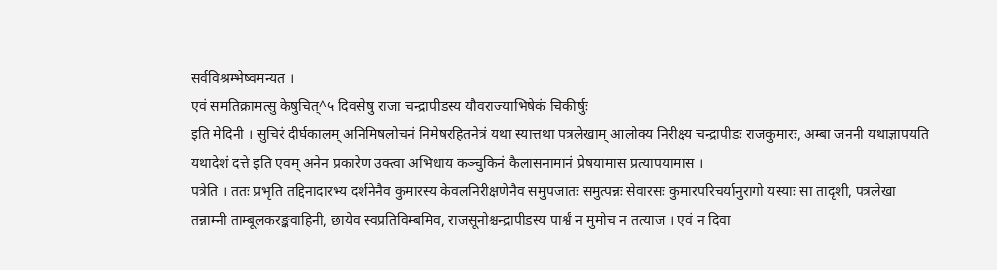सर्वविश्रम्भेष्वमन्यत ।
एवं समतिक्रामत्सु केषुचित्^५ दिवसेषु राजा चन्द्रापीडस्य यौवराज्याभिषेकं चिकीर्षुः
इति मेदिनी । सुचिरं दीर्घकालम् अनिमिषलोचनं निमेषरहितनेत्रं यथा स्यात्तथा पत्रलेखाम् आलोक्य निरीक्ष्य चन्द्रापीडः राजकुमारः, अम्बा जननी यथाज्ञापयति यथादेशं दत्ते इति एवम् अनेन प्रकारेण उक्त्वा अभिधाय कञ्चुकिनं कैलासनामानं प्रेषयामास प्रत्यापयामास ।
पत्रेति । ततः प्रभृति तद्दिनादारभ्य दर्शनेनैव कुमारस्य केवलनिरीक्षणेनैव समुपजातः समुत्पन्नः सेवारसः कुमारपरिचर्यानुरागो यस्याः सा तादृशी, पत्रलेखा तन्नाम्नी ताम्बूलकरङ्कवाहिनी, छायेव स्वप्रतिविम्बमिव, राजसूनोश्चन्द्रापीडस्य पार्श्वं न मुमोच न तत्याज । एवं न दिवा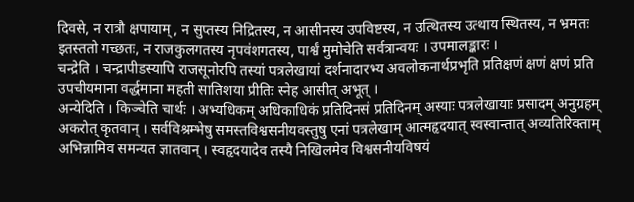दिवसे, न रात्रौ क्षपायाम्, न सुप्तस्य निद्रितस्य, न आसीनस्य उपविष्टस्य, न उत्थितस्य उत्थाय स्थितस्य, न भ्रमतः इतस्ततो गच्छतः, न राजकुलगतस्य नृपवंशगतस्य, पार्श्वं मुमोचेति सर्वत्रान्वयः । उपमालङ्कारः ।
चन्द्रेति । चन्द्रापीडस्यापि राजसूनोरपि तस्यां पत्रलेखायां दर्शनादारभ्य अवलोकनार्थप्रभृति प्रतिक्षणं क्षणं क्षणं प्रति उपचीयमाना वर्द्धमाना महती सातिशया प्रीतिः स्नेह आसीत् अभूत् ।
अन्येदिति । किञ्चेति चार्थः । अभ्यधिकम् अधिकाधिकं प्रतिदिनसं प्रतिदिनम् अस्याः पत्रलेखायाः प्रसादम् अनुग्रहम् अकरोत् कृतवान् । सर्वविश्रम्भेषु समस्तविश्वसनीयवस्तुषु एनां पत्रलेखाम् आत्महृदयात् स्वस्वान्तात् अव्यतिरिक्ताम् अभिन्नामिव समन्यत ज्ञातवान् । स्वहृदयादेव तस्यै निखिलमेव विश्वसनीयविषयं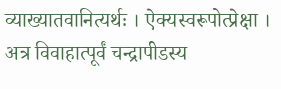व्याख्यातवानित्यर्थः । ऐक्यस्वरूपोत्प्रेक्षा ।
अत्र विवाहात्पूर्वं चन्द्रापीडस्य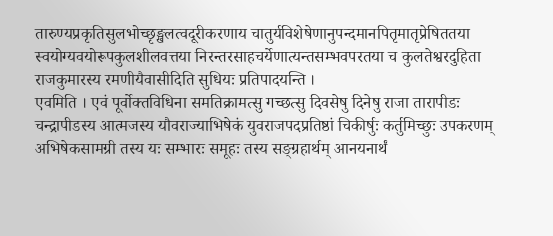तारुण्यप्रकृतिसुलभोच्छृङ्खलत्वदूरीकरणाय चातुर्यविशेषेणानुपन्दमानपितृमातृप्रेषिततया स्वयोग्यवयोरूपकुलशीलवत्तया निरन्तरसाहचर्येणात्यन्तसम्भवपरतया च कुलतेश्वरदुहिता राजकुमारस्य रमणीयैवासीदिति सुधियः प्रतिपादयन्ति ।
एवमिति । एवं पूर्वोक्तविधिना समतिक्रामत्सु गच्छत्सु दिवसेषु दिनेषु राजा तारापीडः चन्द्रापीडस्य आत्मजस्य यौवराज्याभिषेकं युवराजपदप्रतिष्ठां चिकीर्षुः कर्तुमिच्छुः उपकरणम् अभिषेकसामग्री तस्य यः सम्भारः समूहः तस्य सङ्ग्रहार्थम् आनयनार्थं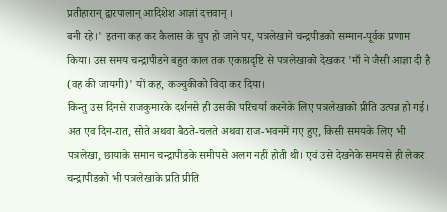प्रतीहारान् द्वारपालान् आदिशेश आज्ञां दत्तवान् ।
बनी रहे।' इतना कह कर कैलास के चुप हो जाने पर, पत्रलेखाने चन्द्रपीडको सम्मान-पूर्वक प्रणाम किया। उस समय चन्द्रापीडने बहुत काल तक एकाग्रदृष्टि से पत्रलेखाको देखकर 'माँ ने जैसी आज्ञा दी है (वह की जायगी)' यों कह, कञ्चुकीको विदा कर दिया।
किन्तु उस दिनसे राजकुमारके दर्शनसे ही उसकी परिचर्या करनेके लिए पत्रलेखाको प्रीति उत्पन्न हो गई। अत एव दिन-रात, सोते अथवा बैठते-चलते अथवा राज-भवनमें गए हुए, किसी समयके लिए भी पत्रलेखा, छायाके समान चन्द्रापीडके समीपसे अलग नहीं होती थी। एवं उसे देखनेके समयसे ही लेकर चन्द्रापीडको भी पत्रलेखाके प्रति प्रीति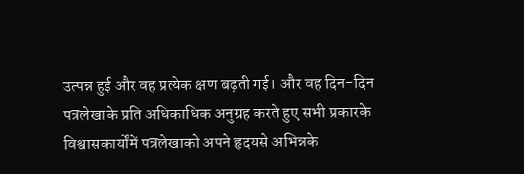उत्पन्न हुई और वह प्रत्येक क्षण बढ़ती गई। और वह दिन-दिन पत्रलेखाके प्रति अधिकाधिक अनुग्रह करते हुए सभी प्रकारके विश्वासकार्योंमें पत्रलेखाको अपने हृदयसे अभिन्नके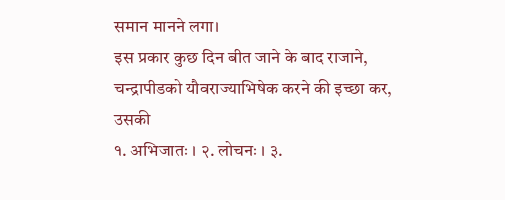समान मानने लगा।
इस प्रकार कुछ दिन बीत जाने के बाद राजाने, चन्द्रापीडको यौवराज्याभिषेक करने की इच्छा कर, उसकी
१. अभिजातः । २. लोचनः । ३.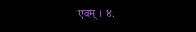एवम् । ४.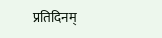प्रतिदिनम्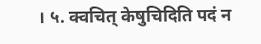। ५. क्वचित् केषुचिदिति पदं न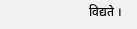विद्यते ।